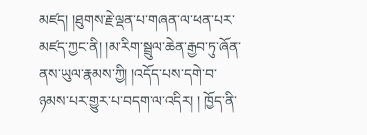མཛད། །ཐུགས་རྗེ་ལྡན་པ་གཞན་ལ་ཕན་པར་མཛད་ཀྱང་ནི། །མ་རིག་སྦྲུལ་ཆེན་རྒྱབ་ཏུ་ཞོན་ནས་ཡུལ་རྣམས་ཀྱི། །འདོད་པས་དགེ་བ་ཉམས་པར་གྱུར་པ་བདག་ལ་འདིར། ། ཁྱོད་ནི་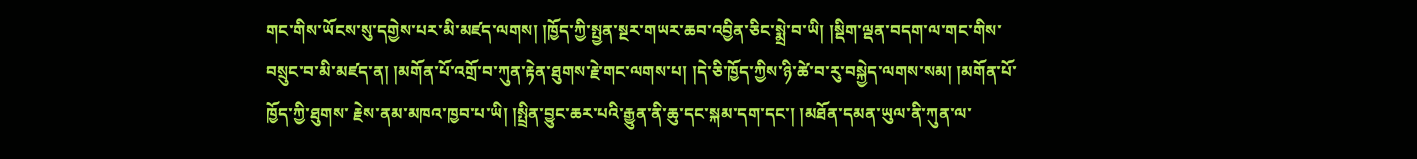གང་གིས་ཡོངས་སུ་དགྱེས་པར་མི་མཛད་ལགས། །ཁྱོད་ཀྱི་སྤྱན་སྔར་གཡར་ཆབ་འབྱིན་ཅིང་སྨྲེ་བ་ཡི། །སྡིག་ལྡན་བདག་ལ་གང་གིས་བསྲུང་བ་མི་མཛད་ན། །མགོན་པོ་འགྲོ་བ་ཀུན་རྟེན་ཐུགས་རྗེ་གང་ལགས་པ། །དེ་ཅི་ཁྱོད་ཀྱིས་ཉི་ཚེ་བ་རུ་བསྐྱེད་ལགས་སམ། །མགོན་པོ་ཁྱོད་ཀྱི་ཐུགས་ རྗེས་ནམ་མཁའ་ཁྱབ་པ་ཡི། །སྤྲིན་བྱུང་ཆར་པའི་རྒྱུན་ནི་ཆུ་དང་སྐམ་དག་དང་། །མཐོན་དམན་ཡུལ་ནི་ཀུན་ལ་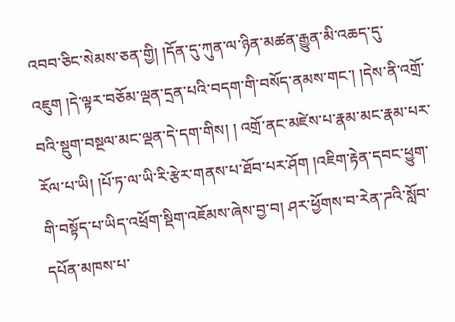འབབ་ཅིང་སེམས་ཅན་གྱི། །དོན་དུ་ཀུན་ལ་ཉིན་མཚན་རྒྱུན་མི་འཆད་དུ་འཇུག །དེ་ལྟར་བཅོམ་ལྡན་དྲན་པའི་བདག་གི་བསོད་ནམས་གང་། །དེས་ནི་འགྲོ་བའི་སྡུག་བསྔལ་མང་ལྡན་དེ་དག་གིས། ། འགྲོ་ནང་མཛེས་པ་རྣམ་མང་རྣམ་པར་རོལ་པ་ཡི། །པོ་ཏ་ལ་ཡི་རི་རྩེར་གནས་པ་ཐོབ་པར་ཤོག །འཇིག་རྟེན་དབང་ཕྱུག་གི་བསྟོད་པ་ཡིད་འཕྲོག་སྡིག་འཇོམས་ཞེས་བྱ་བ། ཤར་ཕྱོགས་བ་རེན་ཌའི་སློབ་དཔོན་མཁས་པ་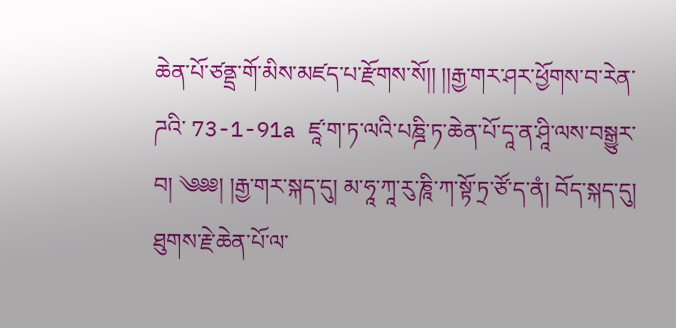ཆེན་པོ་ཙནྡྲ་གོ་མིས་མཛད་པ་རྫོགས་སོ།། །།རྒྱ་གར་ཤར་ཕྱོགས་བ་རེན་ཌའི་ 73-1-91a ཛཱ་ག་ཏ་ལའི་པཎྜི་ཏ་ཆེན་པོ་དཱ་ན་ཤཱི་ལས་བསྒྱུར་བ། ༄༅༅། །རྒྱ་གར་སྐད་དུ། མ་ཧཱ་ཀཱ་རུ་ཎཱི་ཀ་སྟོ་ཏྲ་ཙོ་ད་ནཾ། བོད་སྐད་དུ། ཐུགས་རྗེ་ཆེན་པོ་ལ་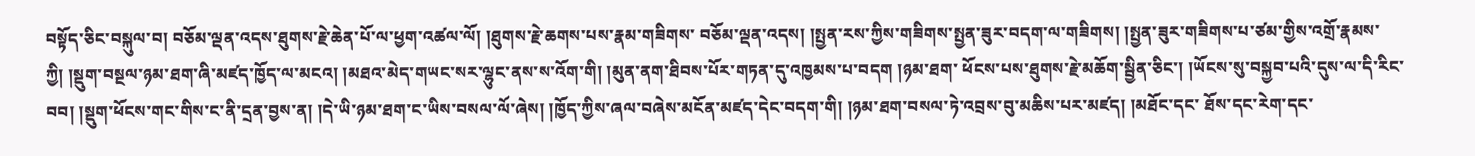བསྟོད་ཅིང་བསྐུལ་བ། བཅོམ་ལྡན་འདས་ཐུགས་རྗེ་ཆེན་པོ་ལ་ཕྱག་འཚལ་ལོ། །ཐུགས་རྗེ་ཆགས་པས་རྣམ་གཟིགས་ བཅོམ་ལྡན་འདས། །སྤྱན་རས་ཀྱིས་གཟིགས་སྤྱན་ཟུར་བདག་ལ་གཟིགས། །སྤྱན་ཟུར་གཟིགས་པ་ཙམ་གྱིས་འགྲོ་རྣམས་ཀྱི། །སྡུག་བསྔལ་ཉམ་ཐག་ཞི་མཛད་ཁྱོད་ལ་མངའ། །མཐའ་མེད་གཡང་སར་ལྷུང་ནས་ས་འོག་གི། །མུན་ནག་ཐིབས་པོར་གཏན་དུ་འཁྱམས་པ་བདག །ཉམ་ཐག་ ཕོངས་པས་ཐུགས་རྗེ་མཆོག་སྦྱིན་ཅིང་། །ཡོངས་སུ་བསྐྱབ་པའི་དུས་ལ་དི་རིང་བབ། །སྡུག་ཕོངས་གང་གིས་ང་ནི་དྲན་བྱས་ན། །དེ་ཡི་ཉམ་ཐག་ང་ཡིས་བསལ་ལོ་ཞེས། །ཁྱོད་ཀྱིས་ཞལ་བཞེས་མངོན་མཛད་དེང་བདག་གི། །ཉམ་ཐག་བསལ་ཏེ་འབྲས་བུ་མཆིས་པར་མཛད། །མཐོང་དང་ ཐོས་དང་རེག་དང་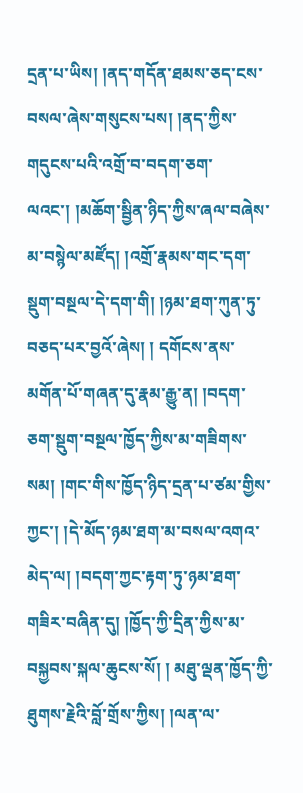དྲན་པ་ཡིས། །ནད་གདོན་ཐམས་ཅད་ངས་བསལ་ཞེས་གསུངས་པས། །ནད་ཀྱིས་གདུངས་པའི་འགྲོ་བ་བདག་ཅག་ལའང་། །མཆོག་སྦྱིན་ཉིད་ཀྱིས་ཞལ་བཞེས་མ་བསྙེལ་མཛོད། །འགྲོ་རྣམས་གང་དག་སྡུག་བསྔལ་དེ་དག་གི། །ཉམ་ཐག་ཀུན་ཏུ་བཅད་པར་བྱའོ་ཞེས། ། དགོངས་ནས་མགོན་པོ་གཞན་དུ་རྣམ་རྒྱུ་ན། །བདག་ཅག་སྡུག་བསྔལ་ཁྱོད་ཀྱིས་མ་གཟིགས་སམ། །གང་གིས་ཁྱོད་ཉིད་དྲན་པ་ཙམ་གྱིས་ཀྱང་། །དེ་མོད་ཉམ་ཐག་མ་བསལ་འགའ་མེད་ལ། །བདག་ཀྱང་རྟག་ཏུ་ཉམ་ཐག་གཟིར་བཞིན་དུ། །ཁྱོད་ཀྱི་དྲིན་ཀྱིས་མ་བསྐྱབས་སྐལ་ཆུངས་སོ། ། མཐུ་ལྡན་ཁྱོད་ཀྱི་ཐུགས་རྗེའི་བློ་གྲོས་ཀྱིས། །ལན་ལ་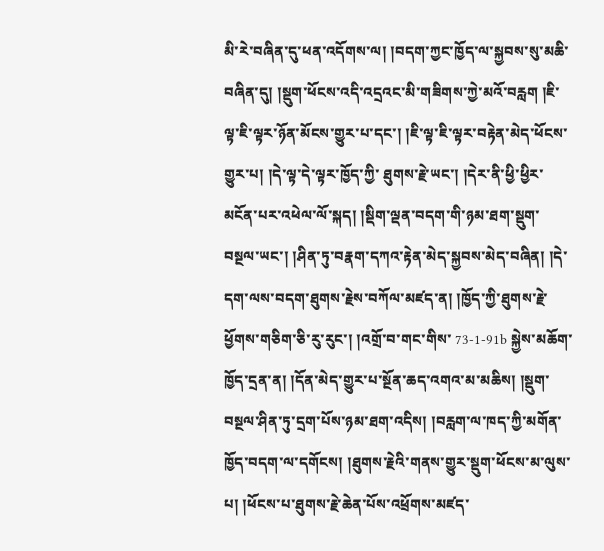མི་རེ་བཞིན་དུ་ཕན་འདོགས་ལ། །བདག་ཀྱང་ཁྱོད་ལ་སྐྱབས་སུ་མཆི་བཞིན་དུ། །སྡུག་ཕོངས་འདི་འདྲའང་མི་གཟིགས་ཀྱེ་མའོ་བརླག །ཇི་ལྟ་ཇི་ལྟར་ཉོན་མོངས་གྱུར་པ་དང་། །ཇི་ལྟ་ཇི་ལྟར་བརྟེན་མེད་ཕོངས་གྱུར་པ། །དེ་ལྟ་དེ་ལྟར་ཁྱོད་ཀྱི་ ཐུགས་རྗེ་ཡང་། །དེར་ནི་ཕྱི་ཕྱིར་མངོན་པར་འཕེལ་ལོ་སྐད། །སྡིག་ལྡན་བདག་གི་ཉམ་ཐག་སྡུག་བསྔལ་ཡང་། །ཤིན་ཏུ་བརྣག་དཀའ་རྟེན་མེད་སྐྱབས་མེད་བཞིན། །དེ་དག་ལས་བདག་ཐུགས་རྗེས་བཀོལ་མཛད་ན། །ཁྱོད་ཀྱི་ཐུགས་རྗེ་ཕྱོགས་གཅིག་ཅི་རུ་རུང་། །འགྲོ་བ་གང་གིས་ 73-1-91b སྐྱེས་མཆོག་ཁྱོད་དྲན་ན། །དོན་མེད་གྱུར་པ་སྔོན་ཆད་འགའ་མ་མཆིས། །སྡུག་བསྔལ་ཤིན་ཏུ་དྲག་པོས་ཉམ་ཐག་འདིས། །བརླག་ལ་ཁད་ཀྱི་མགོན་ཁྱོད་བདག་ལ་དགོངས། །ཐུགས་རྗེའི་གནས་གྱུར་སྡུག་ཕོངས་མ་ལུས་པ། །ཕོངས་པ་ཐུགས་རྗེ་ཆེན་པོས་འཕྲོགས་མཛད་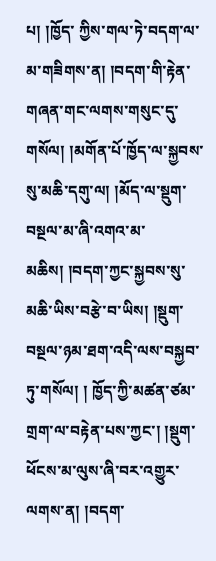པ། །ཁྱོད་ ཀྱིས་གལ་ཏེ་བདག་ལ་མ་གཟིགས་ན། །བདག་གི་རྟེན་གཞན་གང་ལགས་གསུང་དུ་གསོལ། །མགོན་པོ་ཁྱོད་ལ་སྐྱབས་སུ་མཆི་དགུ་ལ། །མོད་ལ་སྡུག་བསྔལ་མ་ཞི་འགའ་མ་མཆིས། །བདག་ཀྱང་སྐྱབས་སུ་མཆི་ཡིས་བརྩེ་བ་ཡིས། །སྡུག་བསྔལ་ཉམ་ཐག་འདི་ལས་བསྐྱབ་ཏུ་གསོལ། ། ཁྱོད་ཀྱི་མཚན་ཙམ་གྲག་ལ་བརྟེན་པས་ཀྱང་། །སྡུག་ཕོངས་མ་ལུས་ཞི་བར་འགྱུར་ལགས་ན། །བདག་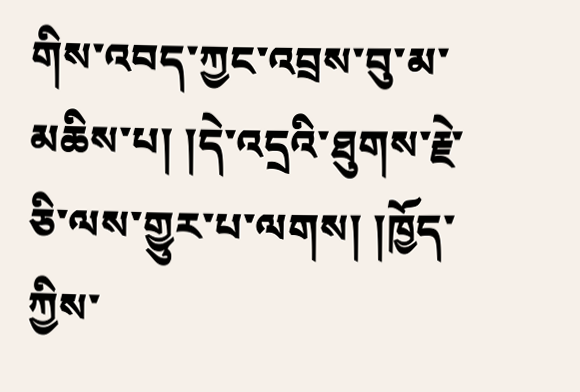གིས་འབད་ཀྱང་འབྲས་བུ་མ་མཆིས་པ། །དེ་འདྲའི་ཐུགས་རྗེ་ཅི་ལས་གྱུར་པ་ལགས། །ཁྱོད་ཀྱིས་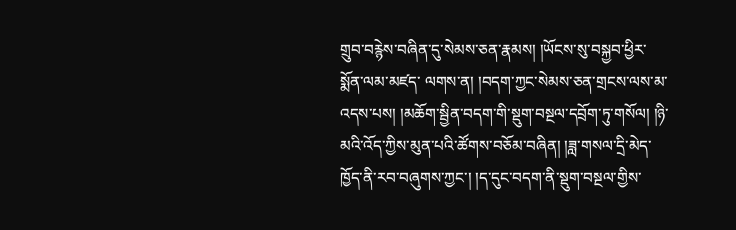གྲུབ་བརྙེས་བཞིན་དུ་སེམས་ཅན་རྣམས། །ཡོངས་སུ་བསྐྱབ་ཕྱིར་སྨོན་ལམ་མཛད་ ལགས་ན། །བདག་ཀྱང་སེམས་ཅན་གྲངས་ལས་མ་འདས་པས། །མཆོག་སྦྱིན་བདག་གི་སྡུག་བསྔལ་དབྲོག་ཏུ་གསོལ། །ཉི་མའི་འོད་ཀྱིས་མུན་པའི་ཚོགས་བཅོམ་བཞིན། །ཟླ་གསལ་དྲི་མེད་ཁྱོད་ནི་རབ་བཞུགས་ཀྱང་། །ད་དུང་བདག་ནི་སྡུག་བསྔལ་གྱིས་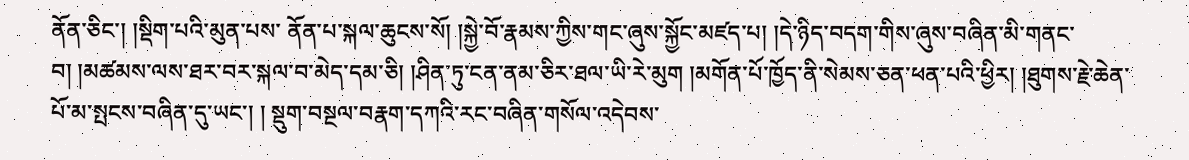ནོན་ཅིང་། །སྡིག་པའི་མུན་པས་ ནོན་པ་སྐལ་ཆུངས་སོ། །སྐྱེ་བོ་རྣམས་ཀྱིས་གང་ཞུས་སྐྱོང་མཛད་པ། །དེ་ཉིད་བདག་གིས་ཞུས་བཞིན་མི་གནང་བ། །མཚམས་ལས་ཐར་བར་སྐལ་བ་མེད་དམ་ཅི། །ཤིན་ཏུ་ངན་ནམ་ཅིར་ཐལ་ཡི་རེ་མུག །མགོན་པོ་ཁྱོད་ནི་སེམས་ཅན་ཕན་པའི་ཕྱིར། །ཐུགས་རྗེ་ཆེན་པོ་མ་སྤངས་བཞིན་དུ་ཡང་། ། སྡུག་བསྔལ་བརྣག་དཀའི་རང་བཞིན་གསོལ་འདེབས་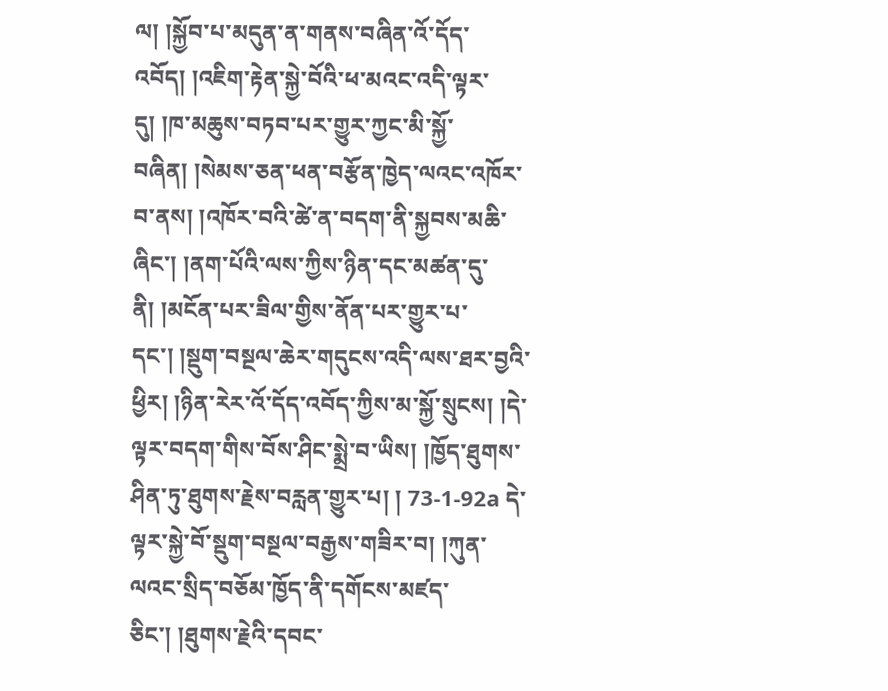ལ། །སྐྱོབ་པ་མདུན་ན་གནས་བཞིན་འོ་དོད་འབོད། །འཇིག་རྟེན་སྐྱེ་བོའི་ཕ་མའང་འདི་ལྟར་དུ། །ཁ་མཆུས་བཏབ་པར་གྱུར་ཀྱང་མི་སྐྱོ་བཞིན། །སེམས་ཅན་ཕན་བརྩོན་ཁྱེད་ལའང་འཁོར་བ་ནས། །འཁོར་བའི་ཚེ་ན་བདག་ནི་སྐྱབས་མཆི་ ཞིང་། །ནག་པོའི་ལས་ཀྱིས་ཉིན་དང་མཚན་དུ་ནི། །མངོན་པར་ཟིལ་གྱིས་ནོན་པར་གྱུར་པ་དང་། །སྡུག་བསྔལ་ཆེར་གདུངས་འདི་ལས་ཐར་བྱའི་ཕྱིར། །ཉིན་རེར་འོ་དོད་འབོད་ཀྱིས་མ་སྐྱོ་སྲུངས། །དེ་ལྟར་བདག་གིས་བོས་ཤིང་སྨྲེ་བ་ཡིས། །ཁྱོད་ཐུགས་ཤིན་ཏུ་ཐུགས་རྗེས་བརླན་གྱུར་པ། ། 73-1-92a དེ་ལྟར་སྐྱེ་བོ་སྡུག་བསྔལ་བརྒྱས་གཟིར་བ། །ཀུན་ལའང་སྲིད་བཅོམ་ཁྱོད་ནི་དགོངས་མཛད་ཅིང་། །ཐུགས་རྗེའི་དབང་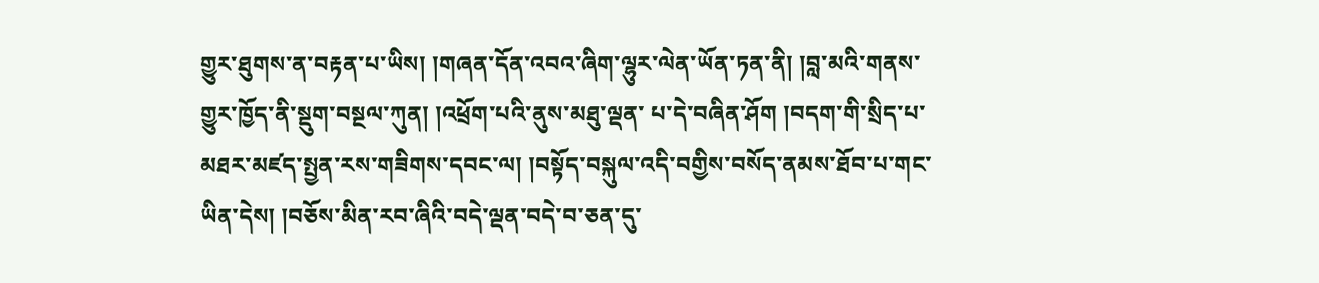གྱུར་ཐུགས་ན་བརྟན་པ་ཡིས། །གཞན་དོན་འབའ་ཞིག་ལྷུར་ལེན་ཡོན་ཏན་ནི། །བླ་མའི་གནས་གྱུར་ཁྱོད་ནི་སྡུག་བསྔལ་ཀུན། །འཕྲོག་པའི་ནུས་མཐུ་ལྡན་ པ་དེ་བཞིན་ཤོག །བདག་གི་སྲིད་པ་མཐར་མཛད་སྤྱན་རས་གཟིགས་དབང་ལ། །བསྟོད་བསྐུལ་འདི་བགྱིས་བསོད་ནམས་ཐོབ་པ་གང་ཡིན་དེས། །བཅོས་མིན་རབ་ཞིའི་བདེ་ལྡན་བདེ་བ་ཅན་དུ་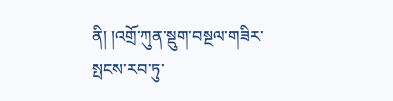ནི། །འགྲོ་ཀུན་སྡུག་བསྔལ་གཟིར་སྤངས་རབ་ཏུ་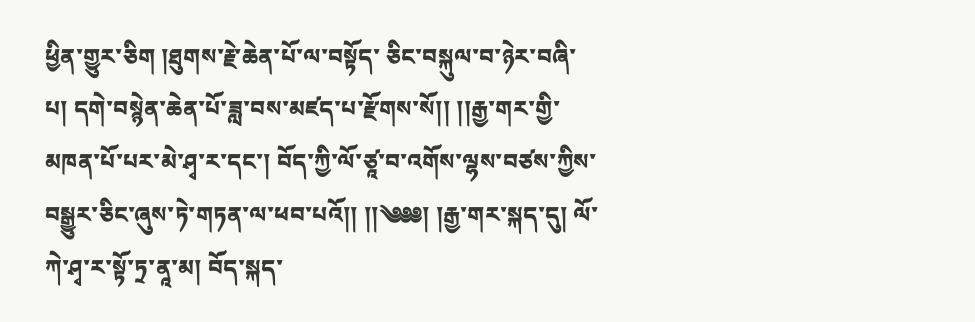ཕྱིན་གྱུར་ཅིག །ཐུགས་རྗེ་ཆེན་པོ་ལ་བསྟོད་ ཅིང་བསྐུལ་བ་ཉེར་བཞི་པ། དགེ་བསྙེན་ཆེན་པོ་ཟླ་བས་མཛད་པ་རྫོགས་སོ།། །།རྒྱ་གར་གྱི་མཁན་པོ་པར་མེ་ཤྭ་ར་དང་། བོད་ཀྱི་ལོ་ཙཱ་བ་འགོས་ལྷས་བཙས་ཀྱིས་བསྒྱུར་ཅིང་ཞུས་ཏེ་གཏན་ལ་ཕབ་པའོ།། །།༄༅༅། །རྒྱ་གར་སྐད་དུ། ལོ་ཀེ་ཤྭ་ར་སྟོ་ཏྲ་ནཱ་མ། བོད་སྐད་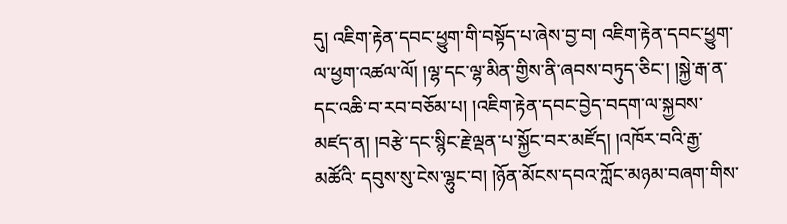དུ། འཇིག་རྟེན་དབང་ཕྱུག་གི་བསྟོད་པ་ཞེས་བྱ་བ། འཇིག་རྟེན་དབང་ཕྱུག་ལ་ཕྱག་འཚལ་ལོ། །ལྷ་དང་ལྷ་མིན་གྱིས་ནི་ཞབས་བཏུད་ཅིང་། །སྐྱེ་རྒ་ན་དང་འཆི་བ་རབ་བཅོམ་པ། །འཇིག་རྟེན་དབང་བྱེད་བདག་ལ་སྐྱབས་མཛད་ན། །བརྩེ་དང་སྙིང་རྗེ་ལྡན་པ་སྐྱོང་བར་མཛོད། །འཁོར་བའི་རྒྱ་མཚོའི་ དབུས་སུ་ངེས་ལྷུང་བ། །ཉོན་མོངས་དབའ་ཀློང་མཉམ་བཞག་གིས་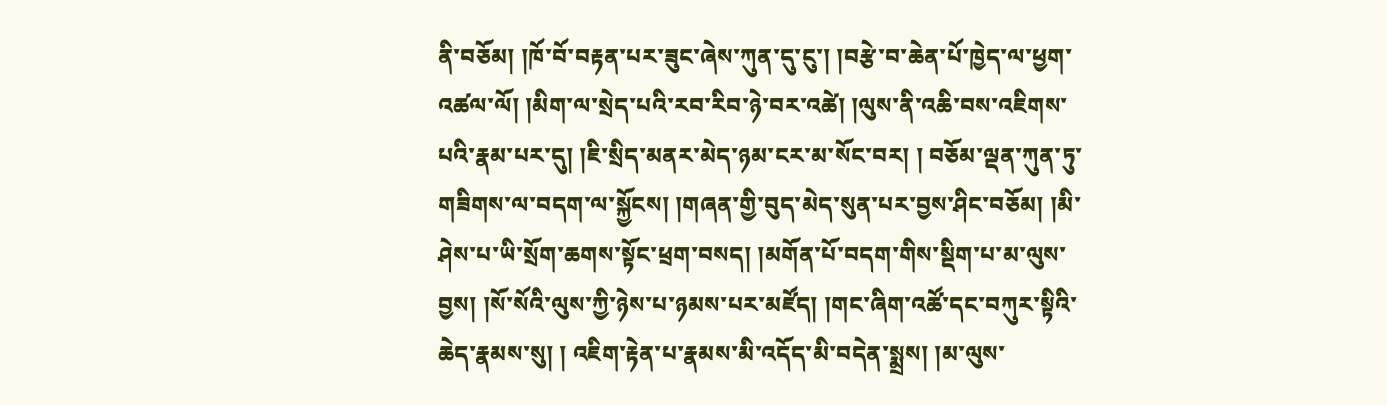ནི་བཅོམ། །ཁོ་བོ་བརྟན་པར་ཟུང་ཞེས་ཀུན་དུ་ངུ་། །བརྩེ་བ་ཆེན་པོ་ཁྱེད་ལ་ཕྱག་འཚལ་ལོ། །མིག་ལ་སྲེད་པའི་རབ་རིབ་ཉེ་བར་འཚེ། །ལུས་ནི་འཆི་བས་འཇིགས་པའི་རྣམ་པར་དུ། །ཇི་སྲིད་མནར་མེད་ཉམ་ངར་མ་སོང་བར། ། བཅོམ་ལྡན་ཀུན་ཏུ་གཟིགས་ལ་བདག་ལ་སྐྱོངས། །གཞན་གྱི་བུད་མེད་སུན་པར་བྱས་ཤིང་བཅོམ། །མི་ཤེས་པ་ཡི་སྲོག་ཆགས་སྟོང་ཕྲག་བསད། །མགོན་པོ་བདག་གིས་སྡིག་པ་མ་ལུས་བྱས། །སོ་སོའི་ལུས་ཀྱི་ཉེས་པ་ཉམས་པར་མཛོད། །གང་ཞིག་འཚོ་དང་བཀུར་སྟིའི་ཆེད་རྣམས་སུ། ། འཇིག་རྟེན་པ་རྣམས་མི་འདོད་མི་བདེན་སྨྲས། །མ་ལུས་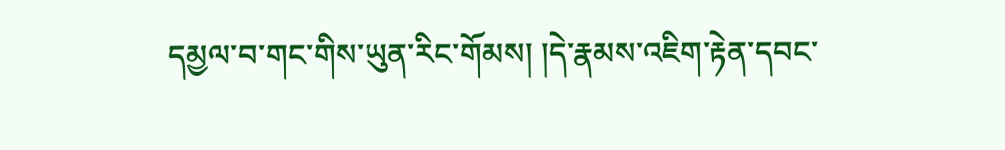དམྱལ་བ་གང་གིས་ཡུན་རིང་གོམས། །དེ་རྣམས་འཇིག་རྟེན་དབང་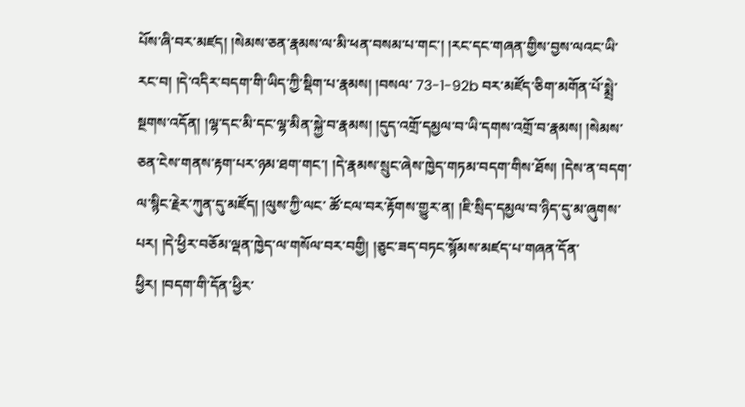པོས་ཞི་བར་མཛད། །སེམས་ཅན་རྣམས་ལ་མི་ཕན་བསམ་པ་གང་། །རང་དང་གཞན་གྱིས་བྱས་ལའང་ཡི་རང་བ། །དེ་འདིར་བདག་གི་ཡིད་ཀྱི་སྡིག་པ་རྣམས། །བསལ་ 73-1-92b བར་མཛོད་ཅིག་མགོན་པོ་སྨྲེ་སྔགས་འདོན། །ལྷ་དང་མི་དང་ལྷ་མིན་སྐྱེ་བ་རྣམས། །དུད་འགྲོ་དམྱལ་བ་ཡི་དགས་འགྲོ་བ་རྣམས། །སེམས་ཅན་ངེས་གནས་རྟག་པར་ཉམ་ཐག་གང་། །དེ་རྣམས་སྲུང་ཞེས་ཁྱེད་གཏམ་བདག་གིས་ཐོས། །དེས་ན་བདག་ལ་སྙིང་རྗེར་ཀུན་དུ་མཛོད། །ལུས་ཀྱི་ལང་ ཚོ་ངལ་བར་རྟོགས་གྱུར་ན། །ཇི་སྲིད་དམྱལ་བ་ཉིད་དུ་མ་ཞུགས་པར། །དེ་ཕྱིར་བཅོམ་ལྡན་ཁྱེད་ལ་གསོལ་བར་བགྱི། །ཅུང་ཟད་བཏང་སྙོམས་མཛད་པ་གཞན་དོན་ཕྱིར། །བདག་གི་དོན་ཕྱིར་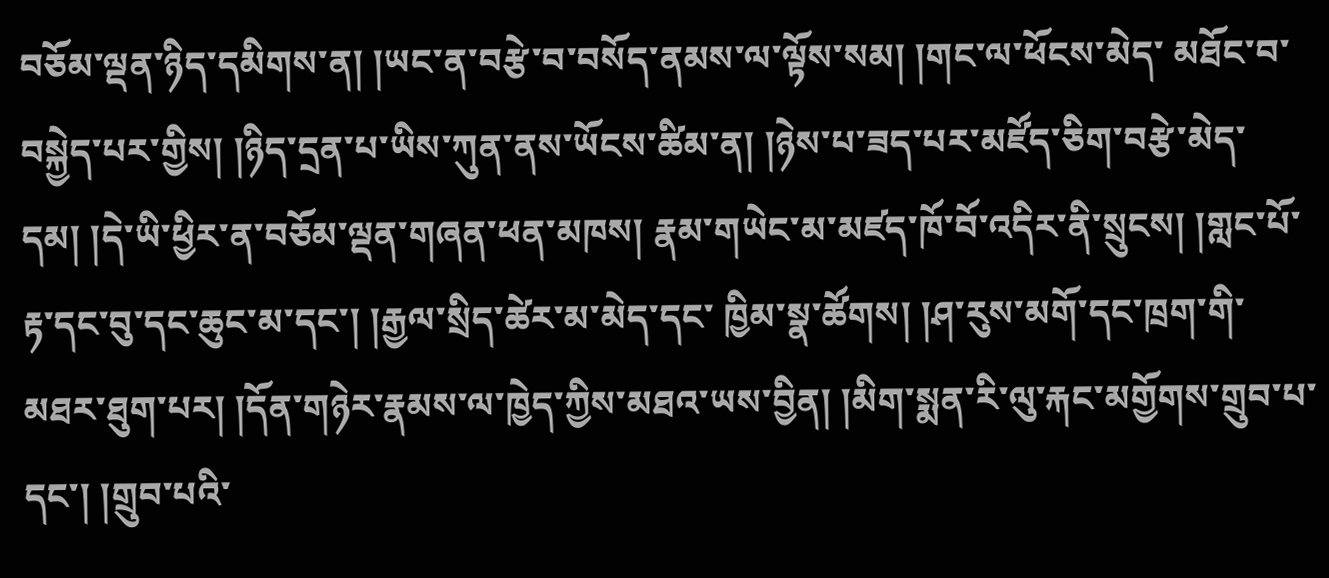བཅོམ་ལྡན་ཉིད་དམིགས་ན། །ཡང་ན་བརྩེ་བ་བསོད་ནམས་ལ་ལྟོས་སམ། །གང་ལ་ཕོངས་མེད་ མཐོང་བ་བསྐྱེད་པར་གྱིས། །ཉིད་དྲན་པ་ཡིས་ཀུན་ནས་ཡོངས་ཚིམ་ན། །ཉེས་པ་ཟད་པར་མཛོད་ཅིག་བརྩེ་མེད་དམ། །དེ་ཡི་ཕྱིར་ན་བཅོམ་ལྡན་གཞན་ཕན་མཁས། རྣམ་གཡེང་མ་མཛད་ཁོ་བོ་འདིར་ནི་སྲུངས། །གླང་པོ་རྟ་དང་བུ་དང་ཆུང་མ་དང་། །རྒྱལ་སྲིད་ཚེར་མ་མེད་དང་ ཁྱིམ་སྣ་ཚོགས། །ཤ་རུས་མགོ་དང་ཁྲག་གི་མཐར་ཐུག་པར། །དོན་གཉེར་རྣམས་ལ་ཁྱེད་ཀྱིས་མཐའ་ཡས་བྱིན། །མིག་སྨན་རི་ལུ་རྐང་མགྱོགས་གྲུབ་པ་དང་། །གྲུབ་པའི་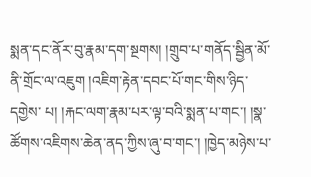སྨན་དང་ནོར་བུ་རྣམ་དག་སྔགས། །གྲུབ་པ་གནོད་སྦྱིན་མོ་ནི་གྲོང་ལ་འཇུག །འཇིག་རྟེན་དབང་པོ་གང་གིས་ཉིད་དགྱེས་ པ། །རྐང་ལག་རྣམ་པར་ལྟ་བའི་སྨན་པ་གང་། །སྣ་ཚོགས་འཇིགས་ཆེན་ནད་ཀྱིས་ཞུ་བ་གང་། །ཁྱེད་མཉེས་པ་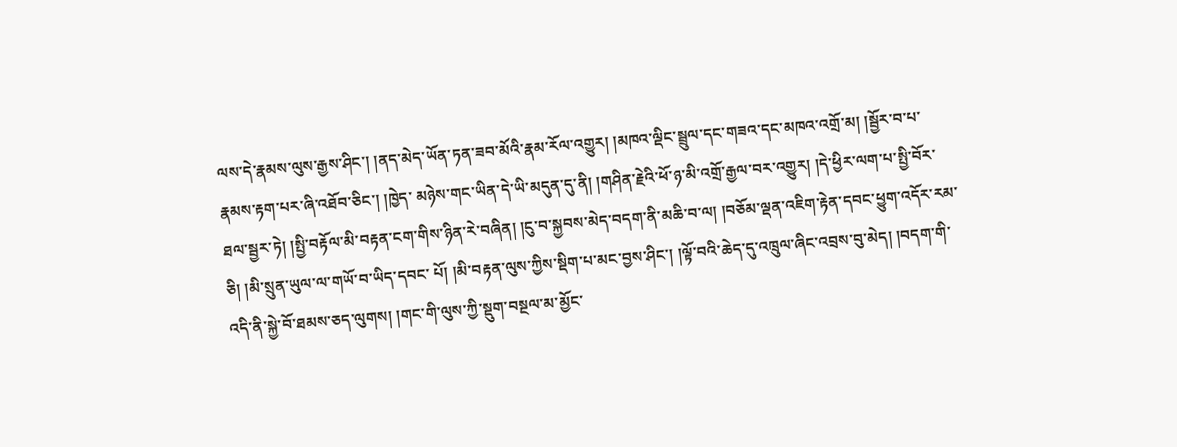ལས་དེ་རྣམས་ལུས་རྒྱས་ཤིང་། །ནད་མེད་ཡོན་ཏན་ཟབ་མོའི་རྣམ་རོལ་འགྱུར། །མཁའ་ལྡིང་སྦྲུལ་དང་གཟའ་དང་མཁའ་འགྲོ་མ། །སྦྱོར་བ་པ་རྣམས་རྟག་པར་ཞི་འཐོབ་ཅིང་། །ཁྱེད་ མཉེས་གང་ཡིན་དེ་ཡི་མདུན་དུ་ནི། །གཤིན་རྗེའི་ཕོ་ཉ་མི་འགྲོ་རྒྱལ་བར་འགྱུར། །དེ་ཕྱིར་ལག་པ་སྤྱི་བོར་ཐལ་སྦྱར་ཏེ། །སྤྱི་བརྟོལ་མི་བརྟན་ངག་གིས་ཉིན་རེ་བཞིན། །ངུ་བ་སྐྱབས་མེད་བདག་ནི་མཆི་བ་ལ། །བཅོམ་ལྡན་འཇིག་རྟེན་དབང་ཕྱུག་འདོར་རམ་ཅི། །མི་སྲུན་ཡུལ་ལ་གཡོ་བ་ཡིད་དབང་ པོ། །མི་བརྟན་ལུས་ཀྱིས་སྡིག་པ་མང་བྱས་ཤིང་། །ལྟོ་བའི་ཆེད་དུ་འཁྲུལ་ཞིང་འབྲས་བུ་མེད། །བདག་གི་འདི་ནི་སྐྱེ་བོ་ཐམས་ཅད་ལུགས། །གང་གི་ལུས་ཀྱི་སྡུག་བསྔལ་མ་མྱོང་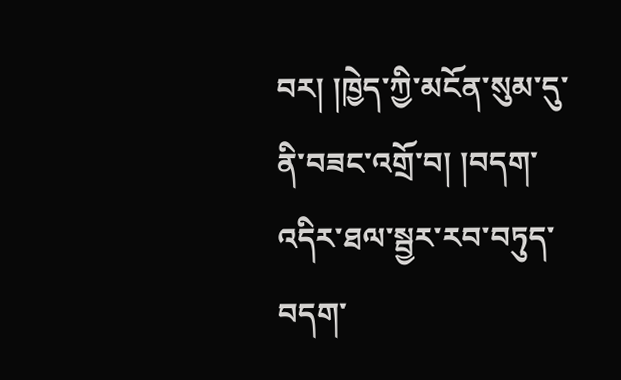བར། །ཁྱེད་ཀྱི་མངོན་སུམ་དུ་ནི་བཟང་འགྲོ་བ། །བདག་འདིར་ཐལ་སྦྱར་རབ་བཏུད་བདག་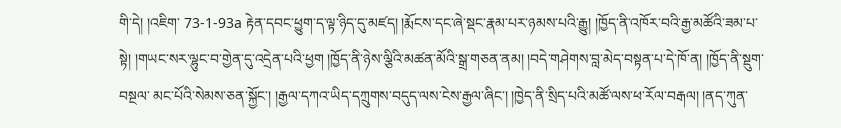གི་དེ། །འཇིག་ 73-1-93a རྟེན་དབང་ཕྱུག་ད་ལྟ་ཉིད་དུ་མཛད། །རྨོངས་དང་ཞེ་སྡང་རྣམ་པར་ཉམས་པའི་རྒྱུ། །ཁྱོད་ནི་འཁོར་བའི་རྒྱ་མཚོའི་ཟམ་པ་སྟེ། །གཡང་སར་ལྷུང་བ་གྱེན་དུ་འདྲེན་པའི་ཕྱག །ཁྱོད་ནི་ཉེས་ལྕིའི་མཚན་མོའི་སྒྲ་གཅན་ནམ། །བདེ་གཤེགས་བླ་མེད་བསྟན་པ་དེ་ཁོ་ན། །ཁྱོད་ནི་སྡུག་བསྔལ་ མང་པོའི་སེམས་ཅན་སྐྱོང་། །རྒྱལ་དཀའ་ཡིད་དཀྲུགས་བདུད་ལས་ངེས་རྒྱལ་ཞིང་། །ཁྱེད་ནི་སྲིད་པའི་མཚོ་ལས་ཕ་རོལ་བརྒལ། །ནད་ཀུན་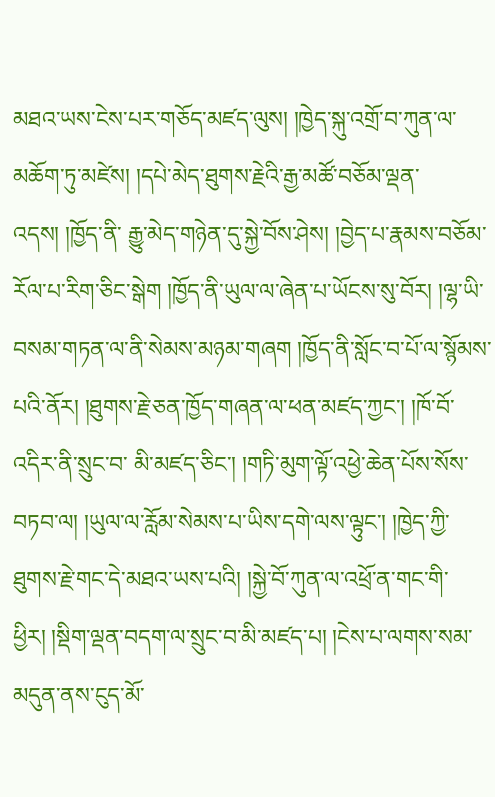མཐའ་ཡས་ངེས་པར་གཅོད་མཛད་ལུས། །ཁྱེད་སྐུ་འགྲོ་བ་ཀུན་ལ་མཆོག་ཏུ་མཛེས། །དཔེ་མེད་ཐུགས་རྗེའི་རྒྱ་མཚོ་བཅོམ་ལྡན་འདས། །ཁྱོད་ནི་ རྒྱུ་མེད་གཉེན་དུ་སྐྱེ་བོས་ཤེས། །བྱེད་པ་རྣམས་བཅོམ་རོལ་པ་རིག་ཅིང་སྒེག །ཁྱོད་ནི་ཡུལ་ལ་ཞེན་པ་ཡོངས་སུ་བོར། །ལྷ་ཡི་བསམ་གཏན་ལ་ནི་སེམས་མཉམ་གཞག །ཁྱོད་ནི་སློང་བ་པོ་ལ་སྙོམས་པའི་ནོར། །ཐུགས་རྗེ་ཅན་ཁྱོད་གཞན་ལ་ཕན་མཛད་ཀྱང་། །ཁོ་བོ་འདིར་ནི་སྲུང་བ་ མི་མཛད་ཅིང་། །གཏི་མུག་ལྟོ་འཕྱེ་ཆེན་པོས་སོས་བཏབ་ལ། །ཡུལ་ལ་རློམ་སེམས་པ་ཡིས་དགེ་ལས་ལྟུང་། །ཁྱེད་ཀྱི་ཐུགས་རྗེ་གང་དེ་མཐའ་ཡས་པའི། །སྐྱེ་བོ་ཀུན་ལ་འཕྲོ་ན་གང་གི་ཕྱིར། །སྡིག་ལྡན་བདག་ལ་སྲུང་བ་མི་མཛད་པ། །ངེས་པ་ལགས་སམ་མདུན་ནས་ངུད་མོ་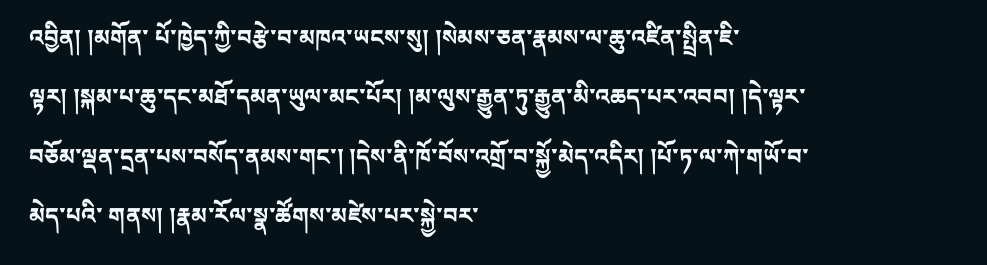འབྱིན། །མགོན་ པོ་ཁྱེད་ཀྱི་བརྩེ་བ་མཁའ་ཡངས་སུ། །སེམས་ཅན་རྣམས་ལ་ཆུ་འཛིན་སྤྲིན་ཇི་ལྟར། །སྐམ་པ་ཆུ་དང་མཐོ་དམན་ཡུལ་མང་པོར། །མ་ལུས་རྒྱུན་ཏུ་རྒྱུན་མི་འཆད་པར་འབབ། །དེ་ལྟར་བཅོམ་ལྡན་དྲན་པས་བསོད་ནམས་གང་། །དེས་ནི་ཁོ་བོས་འགྲོ་བ་སྐྱོ་མེད་འདིར། །པོ་ཏ་ལ་ཀེ་གཡོ་བ་མེད་པའི་ གནས། །རྣམ་རོལ་སྣ་ཚོགས་མཛེས་པར་སྐྱེ་བར་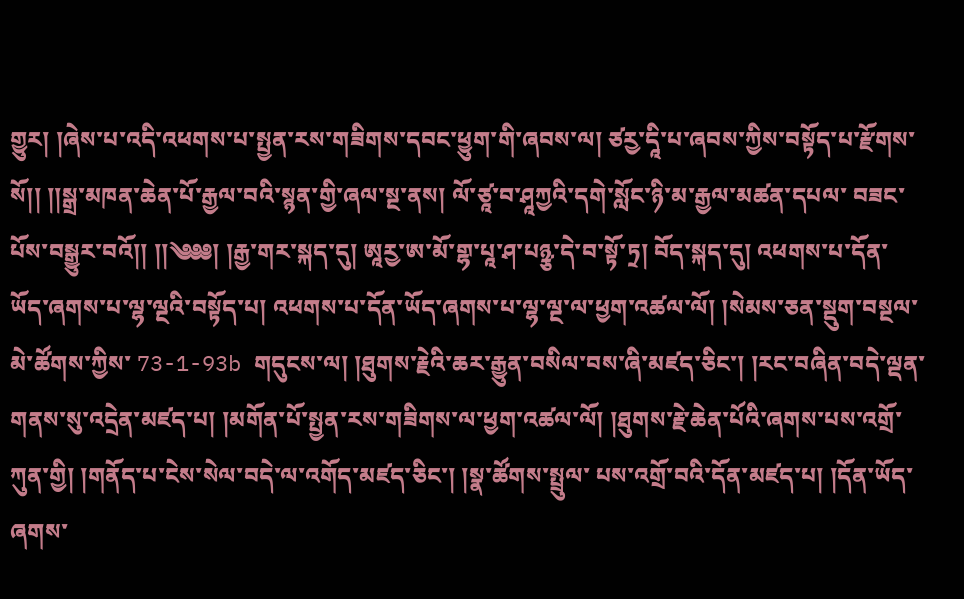གྱུར། །ཞེས་པ་འདི་འཕགས་པ་སྤྱན་རས་གཟིགས་དབང་ཕྱུག་གི་ཞབས་ལ། ཙརྱ་དཱི་པ་ཞབས་ཀྱིས་བསྟོད་པ་རྫོགས་སོ།། །།སྒྲ་མཁན་ཆེན་པོ་རྒྱལ་བའི་སྙན་གྱི་ཞལ་སྔ་ནས། ལོ་ཙཱ་བ་ཤཱཀྱའི་དགེ་སློང་ཉི་མ་རྒྱལ་མཚན་དཔལ་ བཟང་པོས་བསྒྱུར་བའོ།། །།༄༅༅། །རྒྱ་གར་སྐད་དུ། ཨཱརྱ་ཨ་མོ་གྷ་པཱ་ཤ་པཉྩ་དེ་བ་སྟོ་ཏྲ། བོད་སྐད་དུ། འཕགས་པ་དོན་ཡོད་ཞགས་པ་ལྷ་ལྔའི་བསྟོད་པ། འཕགས་པ་དོན་ཡོད་ཞགས་པ་ལྷ་ལྔ་ལ་ཕྱག་འཚལ་ལོ། །སེམས་ཅན་སྡུག་བསྔལ་མེ་ཚོགས་ཀྱིས་ 73-1-93b གདུངས་ལ། །ཐུགས་རྗེའི་ཆར་རྒྱུན་བསིལ་བས་ཞི་མཛད་ཅིང་། །རང་བཞིན་བདེ་ལྡན་གནས་སུ་འདྲེན་མཛད་པ། །མགོན་པོ་སྤྱན་རས་གཟིགས་ལ་ཕྱག་འཚལ་ལོ། །ཐུགས་རྗེ་ཆེན་པོའི་ཞགས་པས་འགྲོ་ཀུན་གྱི། །གནོད་པ་ངེས་སེལ་བདེ་ལ་འགོད་མཛད་ཅིང་། །སྣ་ཚོགས་སྤྲུལ་ པས་འགྲོ་བའི་དོན་མཛད་པ། །དོན་ཡོད་ཞགས་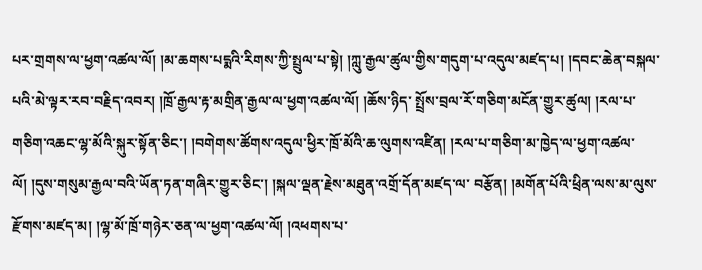པར་གྲགས་ལ་ཕྱག་འཚལ་ལོ། །མ་ཆགས་པདྨའི་རིགས་ཀྱི་སྤྲུལ་པ་སྟེ། །ཀླུ་རྒྱལ་ཚུལ་གྱིས་གདུག་པ་འདུལ་མཛད་པ། །དབང་ཆེན་བསྐལ་པའི་མེ་ལྟར་རབ་བརྗིད་འབར། །ཁྲོ་རྒྱལ་རྟ་མགྲིན་རྒྱལ་ལ་ཕྱག་འཚལ་ལོ། །ཆོས་ཉིད་ སྤྲོས་བྲལ་རོ་གཅིག་མངོན་གྱུར་ཚུལ། །རལ་པ་གཅིག་འཆང་ལྷ་མོའི་སྐུར་སྟོན་ཅིང་། །བགེགས་ཚོགས་འདུལ་ཕྱིར་ཁྲོ་མོའི་ཆ་ལུགས་འཛིན། །རལ་པ་གཅིག་མ་ཁྱེད་ལ་ཕྱག་འཚལ་ལོ། །དུས་གསུམ་རྒྱལ་བའི་ཡོན་ཏན་གཞིར་གྱུར་ཅིང་། །སྐལ་ལྡན་རྗེས་མཐུན་འགྲོ་དོན་མཛད་ལ་ བརྩོན། །མགོན་པོའི་ཕྲིན་ལས་མ་ལུས་རྫོགས་མཛད་མ། །ལྷ་མོ་ཁྲོ་གཉེར་ཅན་ལ་ཕྱག་འཚལ་ལོ། །འཕགས་པ་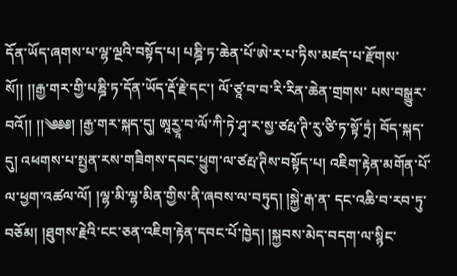དོན་ཡོད་ཞགས་པ་ལྷ་ལྔའི་བསྟོད་པ། པཎྜི་ཏ་ཆེན་པོ་ཨེ་ར་པ་ཏིས་མཛད་པ་རྫོགས་སོ།། །།རྒྱ་གར་གྱི་པཎྜི་ཏ་དོན་ཡོད་རྡོ་རྗེ་དང་། ལོ་ཙཱ་བ་བ་རི་རིན་ཆེན་གྲགས་ པས་བསྒྱུར་བའོ།། །།༄༅༅། །རྒྱ་གར་སྐད་དུ། ཨཱརྱཱ་བ་ལོ་ཀི་ཏེ་ཤྭ་ར་སྱ་ཙརྤ་ཊི་རུ་ཙི་ཏ་སྟོ་ཏྲཾ། བོད་སྐད་དུ། འཕགས་པ་སྤྱན་རས་གཟིགས་དབང་ཕྱུག་ལ་ཙརྤ་ཊིས་བསྟོད་པ། འཇིག་རྟེན་མགོན་པོ་ལ་ཕྱག་འཚལ་ལོ། །ལྷ་མི་ལྷ་མིན་གྱིས་ནི་ཞབས་ལ་བཏུད། །སྐྱེ་རྒ་ན་ དང་འཆི་བ་རབ་ཏུ་བཅོམ། །ཐུགས་རྗེའི་ངང་ཅན་འཇིག་རྟེན་དབང་པོ་ཁྱེད། །སྐྱབས་མེད་བདག་ལ་སྙིང་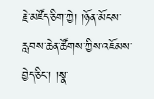རྗེ་མཛོད་ཅིག་ཀྱེ། །ཉོན་མོངས་རླབས་ཆེན་ཚོགས་ཀྱིས་འཇོམས་བྱེད་ཅིང་། །སྣ་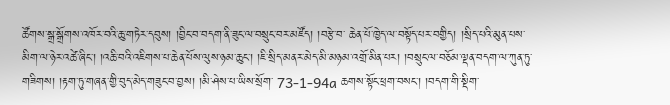ཚོགས་སྒྲ་སྒྲོགས་འཁོར་བའི་ཆུ་གཏེར་དབུས། །བྱིང་བ་བདག་ནི་ཟུང་ལ་བསྲུང་བར་མཛོད། །བརྩེ་བ་ ཆེན་པོ་ཁྱེད་ལ་བསྟོད་པར་བགྱིད། །སྲིད་པའི་མུན་པས་མིག་ལ་ཉེར་འཚེ་ཞིང་། །འཆི་བའི་འཇིགས་པ་ཆེན་པོས་ལུས་ཉམ་ཆུང་། །ཇི་སྲིད་མནར་མེད་མི་མཉམ་འགྲོ་མིན་པར། །བསྲུང་ལ་བཅོམ་ལྡན་བདག་ལ་ཀུན་ཏུ་གཟིགས། །རྟག་ཏུ་གཞན་གྱི་བུད་མེད་གཟུང་བ་བྱས། །མི་ཤེས་པ་ཡིས་སྲོག་ 73-1-94a ཆགས་སྟོང་ཕྲག་བསང་། །བདག་གི་སྡིག་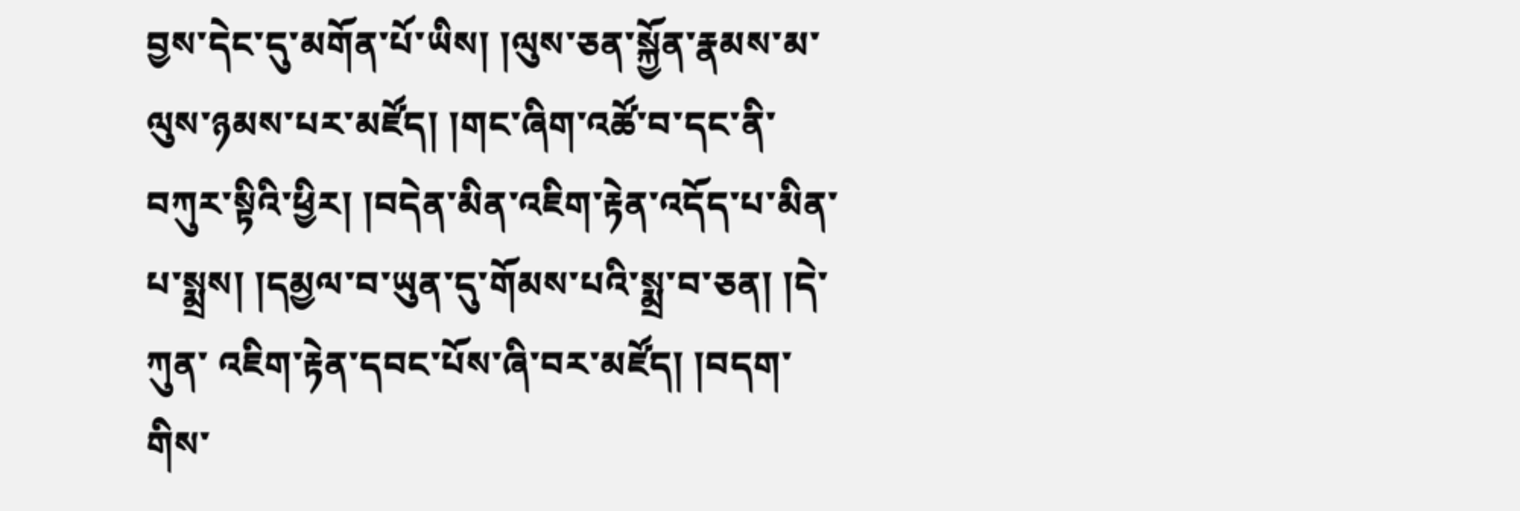བྱས་དེང་དུ་མགོན་པོ་ཡིས། །ལུས་ཅན་སྐྱོན་རྣམས་མ་ལུས་ཉམས་པར་མཛོད། །གང་ཞིག་འཚོ་བ་དང་ནི་བཀུར་སྟིའི་ཕྱིར། །བདེན་མིན་འཇིག་རྟེན་འདོད་པ་མིན་པ་སྨྲས། །དམྱལ་བ་ཡུན་དུ་གོམས་པའི་སྨྲ་བ་ཅན། །དེ་ཀུན་ འཇིག་རྟེན་དབང་པོས་ཞི་བར་མཛོད། །བདག་གིས་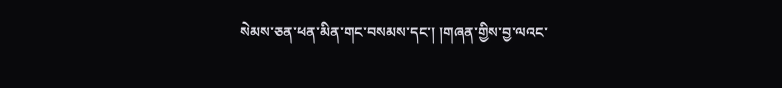སེམས་ཅན་ཕན་མིན་གང་བསམས་དང་། །གཞན་གྱིས་བྱ་ལའང་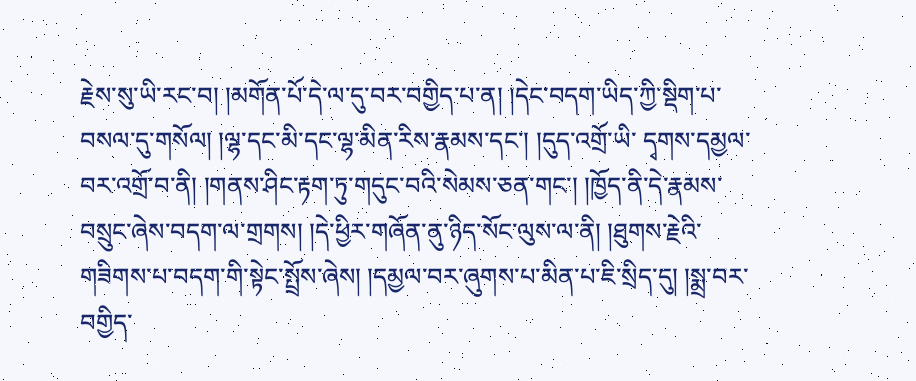རྗེས་སུ་ཡི་རང་བ། །མགོན་པོ་དེ་ལ་དུ་བར་བགྱིད་པ་ན། །དེང་བདག་ཡིད་ཀྱི་སྡིག་པ་བསལ་དུ་གསོལ། །ལྷ་དང་མི་དང་ལྷ་མིན་རིས་རྣམས་དང་། །དུད་འགྲོ་ཡི་ དྭགས་དམྱལ་བར་འགྲོ་བ་ནི། །གནས་ཤིང་རྟག་ཏུ་གདུང་བའི་སེམས་ཅན་གང་། །ཁྱོད་ནི་དེ་རྣམས་བསྲུང་ཞེས་བདག་ལ་གྲགས། །དེ་ཕྱིར་གཞོན་ནུ་ཉིད་སོང་ལུས་ལ་ནི། །ཐུགས་རྗེའི་གཟིགས་པ་བདག་གི་སྟེང་སྤྲོས་ཞེས། །དམྱལ་བར་ཞུགས་པ་མིན་པ་ཇི་སྲིད་དུ། །སྨྲ་བར་བགྱིད་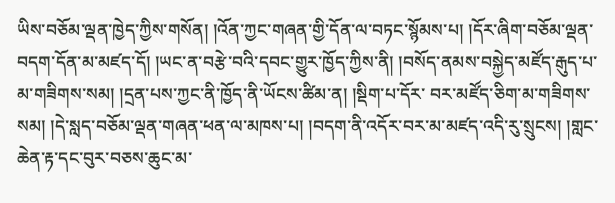ཡིས་བཅོམ་ལྡན་ཁྱེད་ཀྱིས་གསོན། །འོན་ཀྱང་གཞན་གྱི་དོན་ལ་བཏང་སྙོམས་པ། །དོར་ཞིག་བཅོམ་ལྡན་བདག་དོན་མ་མཛད་དོ། །ཡང་ན་བརྩེ་བའི་དབང་གྱུར་ཁྱོད་ཀྱིས་ནི། །བསོད་ནམས་བསྐྱེད་མཛོད་རྒུད་པ་མ་གཟིགས་སམ། །དྲན་པས་ཀྱང་ནི་ཁྱོད་ནི་ཡོངས་ཚིམ་ན། །སྡིག་པ་དོར་ བར་མཛོད་ཅིག་མ་གཟིགས་སམ། །དེ་སླད་བཅོམ་ལྡན་གཞན་ཕན་ལ་མཁས་པ། །བདག་ནི་འདོར་བར་མ་མཛད་འདི་རུ་སྲུངས། །གླང་ཆེན་རྟ་དང་བུར་བཅས་ཆུང་མ་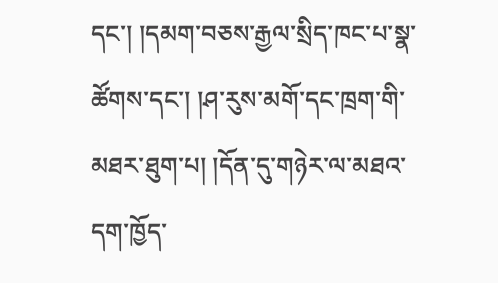དང་། །དམག་བཅས་རྒྱལ་སྲིད་ཁང་པ་སྣ་ཚོགས་དང་། །ཤ་རུས་མགོ་དང་ཁྲག་གི་མཐར་ཐུག་པ། །དོན་དུ་གཉེར་ལ་མཐའ་ དག་ཁྱོད་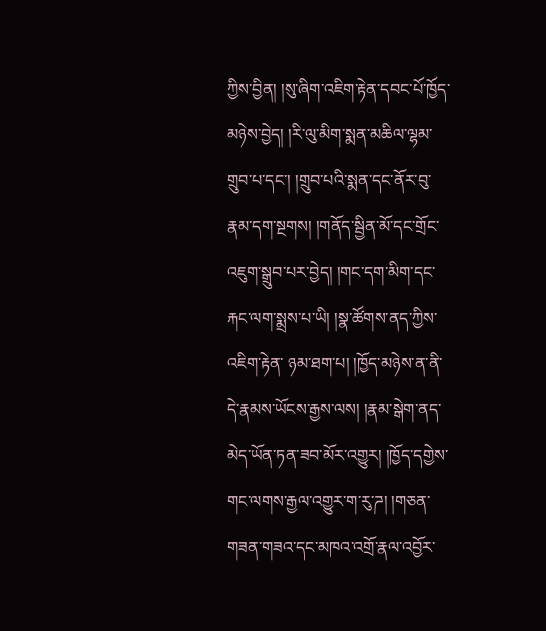ཀྱིས་བྱིན། །སུ་ཞིག་འཇིག་རྟེན་དབང་པོ་ཁྱོད་མཉེས་བྱེད། །རི་ལུ་མིག་སྨན་མཆིལ་ལྷམ་གྲུབ་པ་དང་། །གྲུབ་པའི་སྨན་དང་ནོར་བུ་རྣམ་དག་སྔགས། །གནོད་སྦྱིན་མོ་དང་གྲོང་འཇུག་སྒྲུབ་པར་བྱེད། །གང་དག་མིག་དང་རྐང་ལག་སྨྲས་པ་ཡི། །སྣ་ཚོགས་ནད་ཀྱིས་འཇིག་རྟེན་ ཉམ་ཐག་པ། །ཁྱོད་མཉེས་ན་ནི་དེ་རྣམས་ཡོངས་རྒྱས་ལས། །རྣམ་སྒེག་ནད་མེད་ཡོན་ཏན་ཟབ་མོར་འགྱུར། །ཁྱོད་དགྱེས་གང་ལགས་རྒྱལ་འགྱུར་ག་རུ་ཌ། །གཅན་གཟན་གཟའ་དང་མཁའ་འགྲོ་རྣལ་འབྱོར་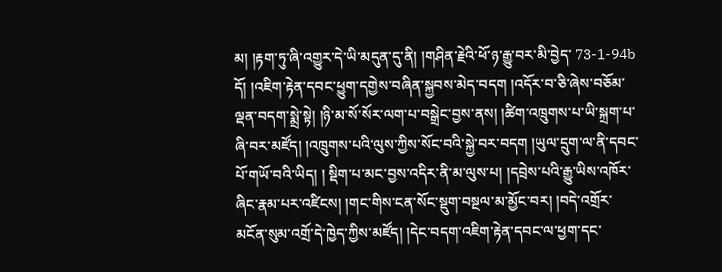མ། །རྟག་ཏུ་ཞི་འགྱུར་དེ་ཡི་མདུན་དུ་ནི། །གཤིན་རྗེའི་ཕོ་ཉ་རྒྱུ་བར་མི་བྱེད་ 73-1-94b དོ། །འཇིག་རྟེན་དབང་ཕྱུག་དགྱེས་བཞིན་སྐྱབས་མེད་བདག །འདོར་བ་ཅི་ཞེས་བཅོམ་ལྡན་བདག་སྨྲེ་སྟེ། །ཉི་མ་སོ་སོར་ལག་པ་བསྒྲེང་བྱས་ནས། །ཚིག་འཁྲུགས་པ་ཡི་སྐྲག་པ་ཞི་བར་མཛོད། །འཁྲུགས་པའི་ལུས་ཀྱིས་སོང་བའི་སྐྱེ་བར་བདག །ཡུལ་དྲུག་ལ་ནི་དབང་པོ་གཡོ་བའི་ཡིད། ། སྡིག་པ་མང་བྱས་འདིར་ནི་མ་ལུས་པ། །དབྲེས་པའི་རྒྱུ་ཡིས་འཁོར་ཞིང་རྣམ་པར་འཛིངས། །གང་གིས་ངན་སོང་སྡུག་བསྔལ་མ་མྱོང་བར། །བདེ་འགྲོར་མངོན་སུམ་འགྲོ་དེ་ཁྱེད་ཀྱིས་མཛོད། །དེང་བདག་འཇིག་རྟེན་དབང་ལ་ཕྱག་དང་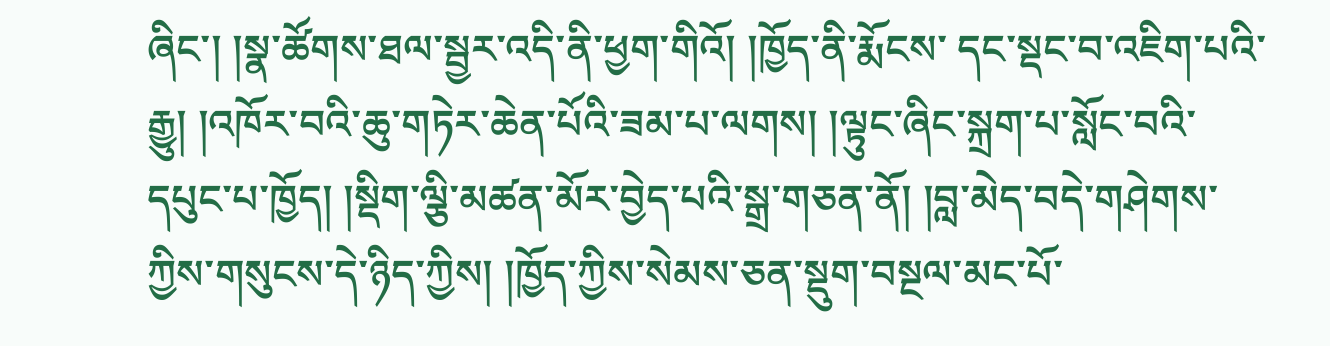ཞིང་། །སྣ་ཚོགས་ཐལ་སྦྱར་འདི་ནི་ཕྱག་གིའོ། །ཁྱོད་ནི་རྨོངས་ དང་སྡང་བ་འཇིག་པའི་རྒྱུ། །འཁོར་བའི་ཆུ་གཏེར་ཆེན་པོའི་ཟམ་པ་ལགས། །ལྟུང་ཞིང་སྐྲག་པ་སློང་བའི་དཔུང་པ་ཁྱོད། །སྡིག་ལྕི་མཚན་མོར་བྱེད་པའི་སྒྲ་གཅན་ནོ། །བླ་མེད་བདེ་གཤེགས་ཀྱིས་གསུངས་དེ་ཉིད་ཀྱིས། །ཁྱོད་ཀྱིས་སེམས་ཅན་སྡུག་བསྔལ་མང་པོ་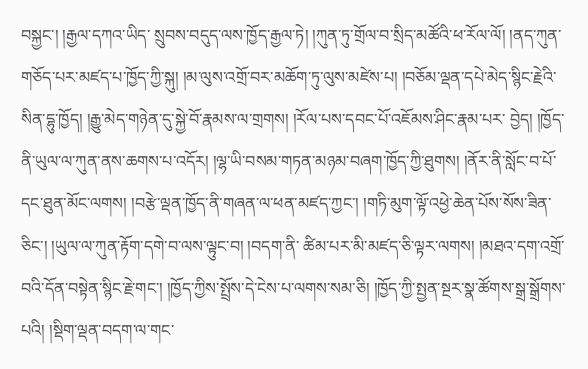བསྐྱང་། །རྒྱལ་དཀའ་ཡིད་ སྲུབས་བདུད་ལས་ཁྱོད་རྒྱལ་ཏེ། །ཀུན་ཏུ་གྲོལ་བ་སྲིད་མཚོའི་ཕ་རོལ་ལོ། །ནད་ཀུན་གཅོད་པར་མཛད་པ་ཁྱོད་ཀྱི་སྐུ། །མ་ལུས་འགྲོ་བར་མཆོག་ཏུ་ལུས་མཛེས་པ། །བཅོམ་ལྡན་དཔེ་མེད་སྙིང་རྗེའི་སིན་དྷུ་ཁྱོད། །རྒྱུ་མེད་གཉེན་དུ་སྐྱེ་བོ་རྣམས་ལ་གྲགས། །རོལ་པས་དབང་པོ་འཇོམས་ཤིང་རྣམ་པར་ བྱེད། །ཁྱོད་ནི་ཡུལ་ལ་ཀུན་ནས་ཆགས་པ་འདོར། །ལྷ་ཡི་བསམ་གཏན་མཉམ་བཞག་ཁྱོད་ཀྱི་ཐུགས། །ནོར་ནི་སློང་བ་པོ་དང་ཐུན་མོང་ལགས། །བརྩེ་ལྡན་ཁྱོད་ནི་གཞན་ལ་ཕན་མཛད་ཀྱང་། །གཏི་མུག་ལྟོ་འཕྱེ་ཆེན་པོས་སོས་ཟིན་ཅིང་། །ཡུལ་ལ་ཀུན་རྟོག་དགེ་བ་ལས་ལྟུང་བ། །བདག་ནི་ ཚིམ་པར་མི་མཛད་ཅི་ལྟར་ལགས། །མཐའ་དག་འགྲོ་བའི་དོན་བསྟེན་སྙིང་རྗེ་གང་། །ཁྱོད་ཀྱིས་སྤྲོས་དེ་ངེས་པ་ལགས་སམ་ཅི། །ཁྱོད་ཀྱི་སྤྱན་སྔར་སྣ་ཚོགས་སྒྲ་སྒྲོགས་པའི། །སྡིག་ལྡན་བདག་ལ་གང་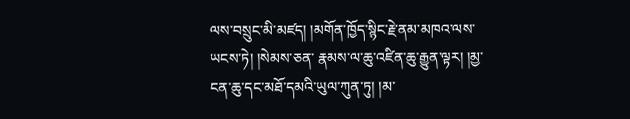ལས་བསྲུང་མི་མཛད། །མགོན་ཁྱོད་སྙིང་རྗེ་ནམ་མཁའ་ལས་ཡངས་ཏེ། །སེམས་ཅན་ རྣམས་ལ་ཆུ་འཛིན་ཆུ་རྒྱུན་ལྟར། །མྱ་ངན་ཆུ་དང་མཐོ་དམའི་ཡུལ་ཀུན་ཏུ། །མ་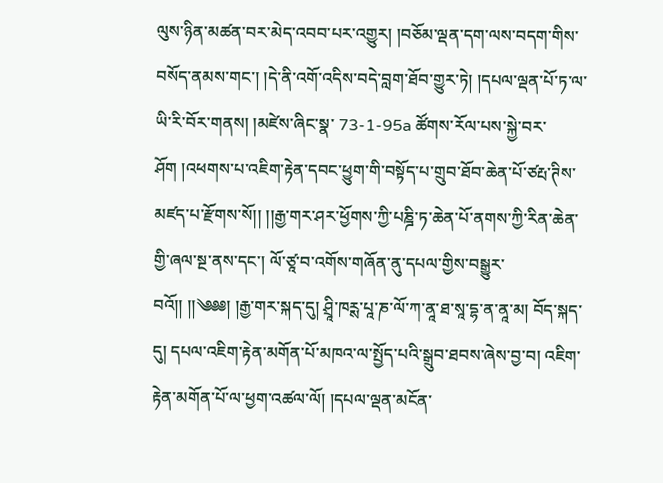ལུས་ཉིན་མཚན་བར་མེད་འབབ་པར་འགྱུར། །བཅོམ་ལྡན་དག་ལས་བདག་གིས་བསོད་ནམས་གང་། །དེ་ནི་འགོ་འདིས་བདེ་བླག་ཐོབ་གྱུར་ཏེ། །དཔལ་ལྡན་པོ་ཏ་ལ་ཡི་རི་བོར་གནས། །མཛེས་ཞིང་སྣ་ 73-1-95a ཚོགས་རོལ་པས་སྐྱེ་བར་ཤོག །འཕགས་པ་འཇིག་རྟེན་དབང་ཕྱུག་གི་བསྟོད་པ་གྲུབ་ཐོབ་ཆེན་པོ་ཙརྤ་ཊིས་མཛད་པ་རྫོགས་སོ།། །།རྒྱ་གར་ཤར་ཕྱོགས་ཀྱི་པཎྜི་ཏ་ཆེན་པོ་ནགས་ཀྱི་རིན་ཆེན་གྱི་ཞལ་སྔ་ནས་དང་། ལོ་ཙཱ་བ་འགོས་གཞོན་ནུ་དཔལ་གྱིས་བསྒྱུར་ བའོ།། །།༄༅༅། །རྒྱ་གར་སྐད་དུ། ཤྲཱི་ཁཪྶ་པཱ་ཎ་ལོ་ཀ་ནཱ་ཐ་སཱ་དྷ་ན་ནཱ་མ། བོད་སྐད་དུ། དཔལ་འཇིག་རྟེན་མགོན་པོ་མཁའ་ལ་སྤྱོད་པའི་སྒྲུབ་ཐབས་ཞེས་བྱ་བ། འཇིག་རྟེན་མགོན་པོ་ལ་ཕྱག་འཚལ་ལོ། །དཔལ་ལྡན་མངོན་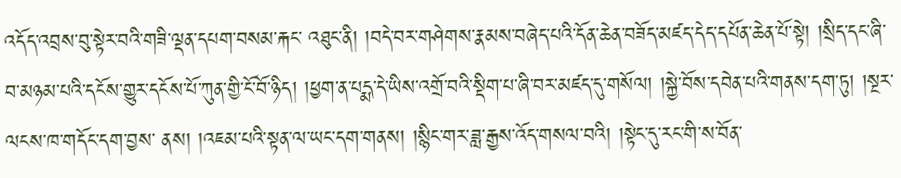འདོད་འབྲས་བུ་སྟེར་བའི་གཟི་ལྡན་དཔག་བསམ་རྐང་ འཐུང་ནི། །བདེ་བར་གཤེགས་རྣམས་བཞེད་པའི་དོན་ཆེན་བཟོད་མཛད་དེད་དཔོན་ཆེན་པོ་སྟེ། །སྲིད་དང་ཞི་བ་མཉམ་པའི་དངོས་གྱུར་དངོས་པོ་ཀུན་གྱི་ངོ་བོ་ཉིད། །ཕྱག་ན་པདྨ་དེ་ཡིས་འགྲོ་བའི་སྡིག་པ་ཞི་བར་མཛད་དུ་གསོལ། །སྐྱེ་བོས་དབེན་པའི་གནས་དག་ཏུ། །སྔར་ལངས་ཁ་གདོང་དག་བྱས་ ནས། །འཇམ་པའི་སྟན་ལ་ཡང་དག་གནས། །སྙིང་གར་ཟླ་རྒྱས་འོད་གསལ་བའི། །སྟེང་དུ་རང་གི་ས་བོན་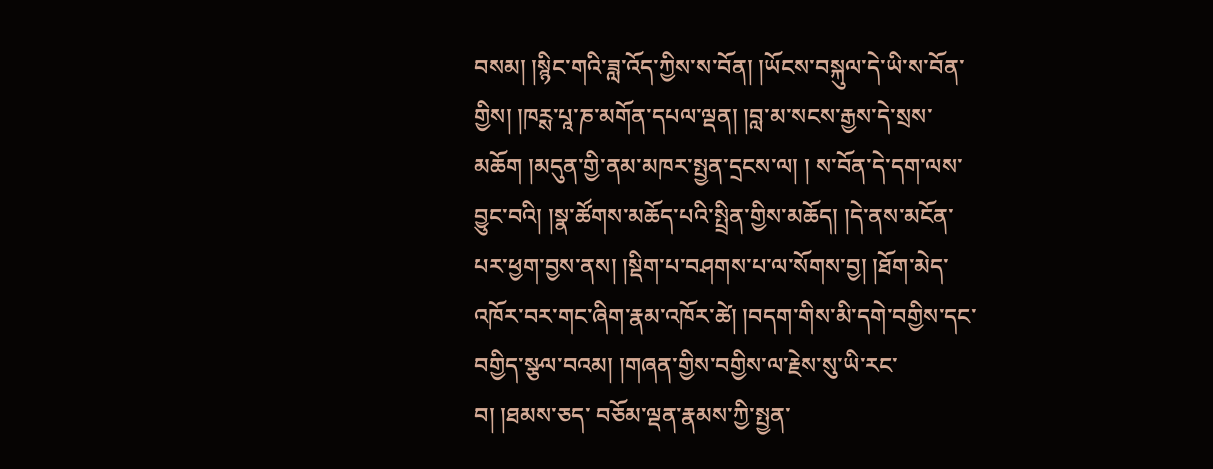བསམ། །སྙིང་གའི་ཟླ་འོད་ཀྱིས་ས་བོན། །ཡོངས་བསྐུལ་དེ་ཡི་ས་བོན་གྱིས། །ཁཪྶ་པཱ་ཎ་མགོན་དཔལ་ལྡན། །བླ་མ་སངས་རྒྱས་དེ་སྲས་མཆོག །མདུན་གྱི་ནམ་མཁར་སྤྱན་དྲངས་ལ། ། ས་བོན་དེ་དག་ལས་བྱུང་བའི། །སྣ་ཚོགས་མཆོད་པའི་སྤྲིན་གྱིས་མཆོད། །དེ་ནས་མངོན་པར་ཕྱག་བྱས་ནས། །སྡིག་པ་བཤགས་པ་ལ་སོགས་བྱ། །ཐོག་མེད་འཁོར་བར་གང་ཞིག་རྣམ་འཁོར་ཚེ། །བདག་གིས་མི་དགེ་བགྱིས་དང་བགྱིད་སྩལ་བའམ། །གཞན་གྱིས་བགྱིས་ལ་རྗེས་སུ་ཡི་རང་བ། །ཐམས་ཅད་ བཅོམ་ལྡན་རྣམས་ཀྱི་སྤྱན་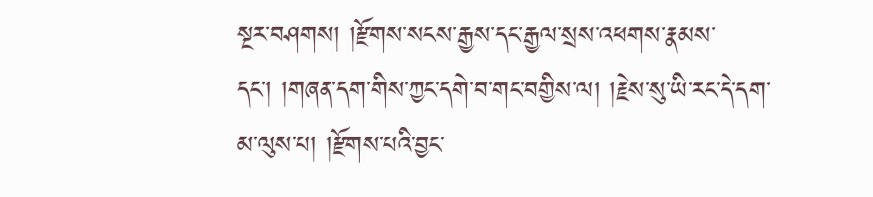སྔར་བཤགས། །རྫོགས་སངས་རྒྱས་དང་རྒྱལ་སྲས་འཕགས་རྣམས་དང་། །གཞན་དག་གིས་ཀྱང་དགེ་བ་གང་བགྱིས་ལ། །རྗེས་སུ་ཡི་རང་དེ་དག་མ་ལུས་པ། །རྫོགས་པའི་བྱང་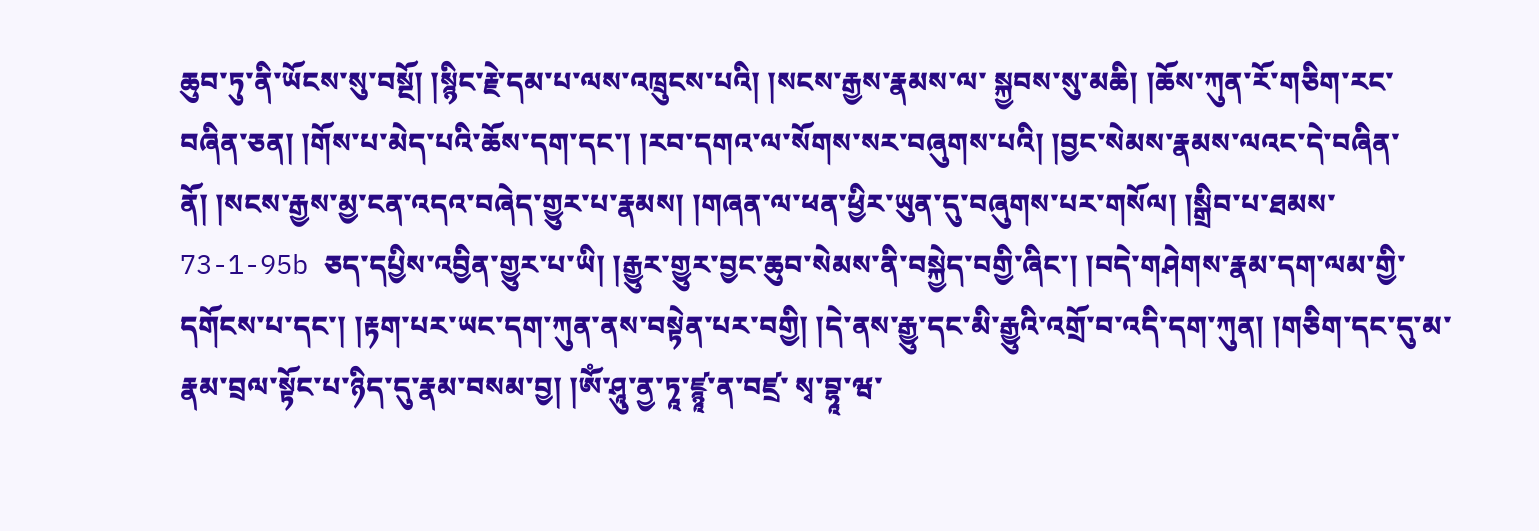ཆུབ་ཏུ་ནི་ཡོངས་སུ་བསྔོ། །སྙིང་རྗེ་དམ་པ་ལས་འཁྲུངས་པའི། །སངས་རྒྱས་རྣམས་ལ་ སྐྱབས་སུ་མཆི། །ཆོས་ཀུན་རོ་གཅིག་རང་བཞིན་ཅན། །གོས་པ་མེད་པའི་ཆོས་དག་དང་། །རབ་དགའ་ལ་སོགས་སར་བཞུགས་པའི། །བྱང་སེམས་རྣམས་ལའང་དེ་བཞིན་ནོ། །སངས་རྒྱས་མྱ་ངན་འདའ་བཞེད་གྱུར་པ་རྣམས། །གཞན་ལ་ཕན་ཕྱིར་ཡུན་དུ་བཞུགས་པར་གསོལ། །སྒྲིབ་པ་ཐམས་ 73-1-95b ཅད་དཔྱིས་འབྱིན་གྱུར་པ་ཡི། །རྒྱུར་གྱུར་བྱང་ཆུབ་སེམས་ནི་བསྐྱེད་བགྱི་ཞིང་། །བདེ་གཤེགས་རྣམ་དག་ལམ་གྱི་དགོངས་པ་དང་། །རྟག་པར་ཡང་དག་ཀུན་ནས་བསྟེན་པར་བགྱི། །དེ་ནས་རྒྱུ་དང་མི་རྒྱུའི་འགྲོ་བ་འདི་དག་ཀུན། །གཅིག་དང་དུ་མ་རྣམ་བྲལ་སྟོང་པ་ཉིད་དུ་རྣམ་བསམ་བྱ། །ཨོཾ་ཤཱུ་ནྱ་ཏཱ་ཛྙཱ་ན་བཛྲ་ སྭ་བྷཱ་ཝ་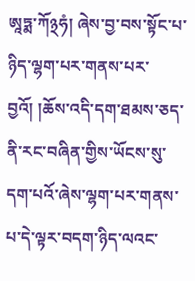ཨཱཏྨ་ཀོ྅ཧཾ། ཞེས་བྱ་བས་སྟོང་པ་ཉིད་ལྷག་པར་གནས་པར་བྱའོ། །ཆོས་འདི་དག་ཐམས་ཅད་ནི་རང་བཞིན་གྱིས་ཡོངས་སུ་དག་པའོ་ཞེས་ལྷག་པར་གནས་པ་དེ་ལྟར་བདག་ཉིད་ལའང་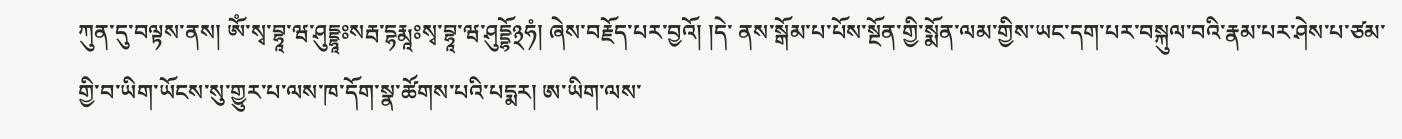ཀུན་དུ་བལྟས་ནས། ཨོཾ་སྭ་བྷཱ་ཝ་ཤུདྡྷཱཿསརྦ་དྷརྨཱཿསྭ་བྷཱ་ཝ་ཤུདྡྷོ྅ཧཾ། ཞེས་བརྗོད་པར་བྱའོ། །དེ་ ནས་སྒོམ་པ་པོས་སྔོན་གྱི་སྨོན་ལམ་གྱིས་ཡང་དག་པར་བསྐུལ་བའི་རྣམ་པར་ཤེས་པ་ཙམ་གྱི་བ་ཡིག་ཡོངས་སུ་གྱུར་པ་ལས་ཁ་དོག་སྣ་ཚོགས་པའི་པདྨར། ཨ་ཡིག་ལས་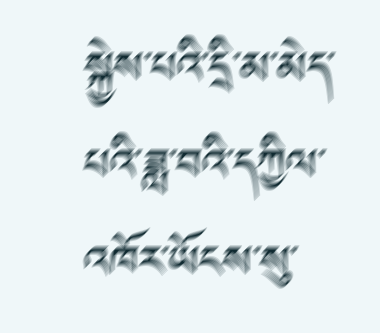སྐྱེས་པའི་དྲི་མ་མེད་པའི་ཟླ་བའི་དཀྱིལ་འཁོར་ཡོངས་སུ་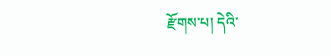རྫོགས་པ། དེའི་